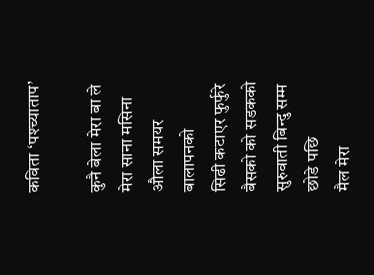कविता ‘पश्च्याताप’

कुनै बेला मेरा बा ले
मेरा साना मसिना
औला समयर बालापनको
सिढी कटाएर फुर्फुरे बैसको को सडकको
सुरुवाती बिन्दु सम्म छोडे पछि
मैल मेरा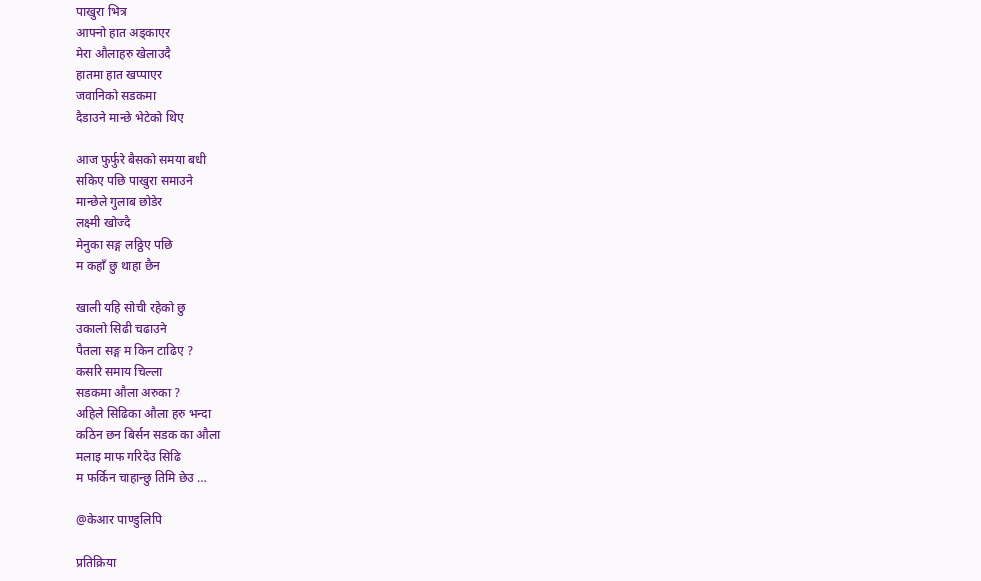पाखुरा भित्र
आफ्नो हात अड्काएर
मेरा औलाहरु खेलाउदै
हातमा हात खप्पाएर
जवानिको सडकमा
दैडाउने मान्छे भेटेको थिए

आज फुर्फुरे बैसको समया बधी
सकिए पछि पाखुरा समाउने
मान्छेले गुलाब छोडेर
लक्ष्मी खोज्दै
मेनुका सङ्ग लठ्ठिए पछि
म कहाँ छु थाहा छैन

खाली यहि सोची रहेको छु
उकालो सिढी चढाउने
पैतला सङ्ग म किन टाढिए ?
कसरि समाय चिल्ला
सडकमा औला अरुका ?
अहिले सिढिका औला हरु भन्दा
कठिन छन बिर्सन सडक का औला
मलाइ माफ गरिदेउ सिढि
म फर्किन चाहान्छु तिमि छेउ …

@केआर पाण्डुलिपि

प्रतिक्रिया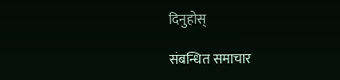दिनुहोस्

संबन्धित समाचार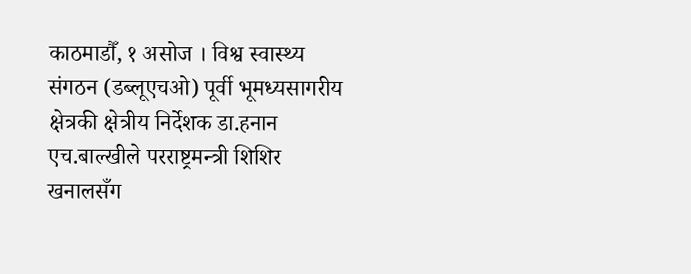काठमाडौँ, १ असोज । विश्व स्वास्थ्य संगठन (डब्लूएचओ) पूर्वी भूमध्यसागरीय क्षेत्रकी क्षेत्रीय निर्देशक डा.हनान एच.बाल्खीले परराष्ट्रमन्त्री शिशिर खनालसँग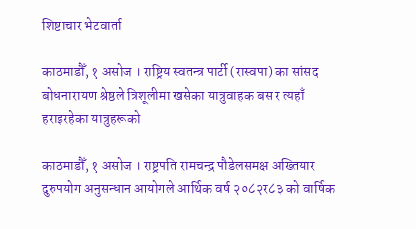शिष्टाचार भेटवार्ता

काठमाडौँ, १ असोज । राष्ट्रिय स्वतन्त्र पार्टी (रास्वपा) का सांसद बोधनारायण श्रेष्ठले त्रिशूलीमा खसेका यात्रुवाहक बस र त्यहाँ हराइरहेका यात्रुहरूको

काठमाडौँ, १ असोज । राष्ट्रपति रामचन्द्र पौडेलसमक्ष अख्तियार दुरुपयोग अनुसन्धान आयोगले आर्थिक वर्ष २०८२र८३ को वार्षिक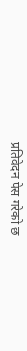प्रतिवेदन पेस गरेको छ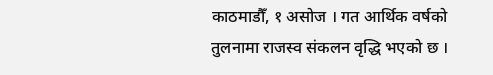काठमाडौँ, १ असोज । गत आर्थिक वर्षको तुलनामा राजस्व संकलन वृद्धि भएको छ ।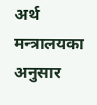अर्थ मन्त्रालयका अनुसार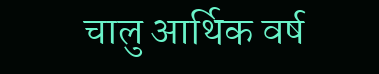चालु आर्थिक वर्ष